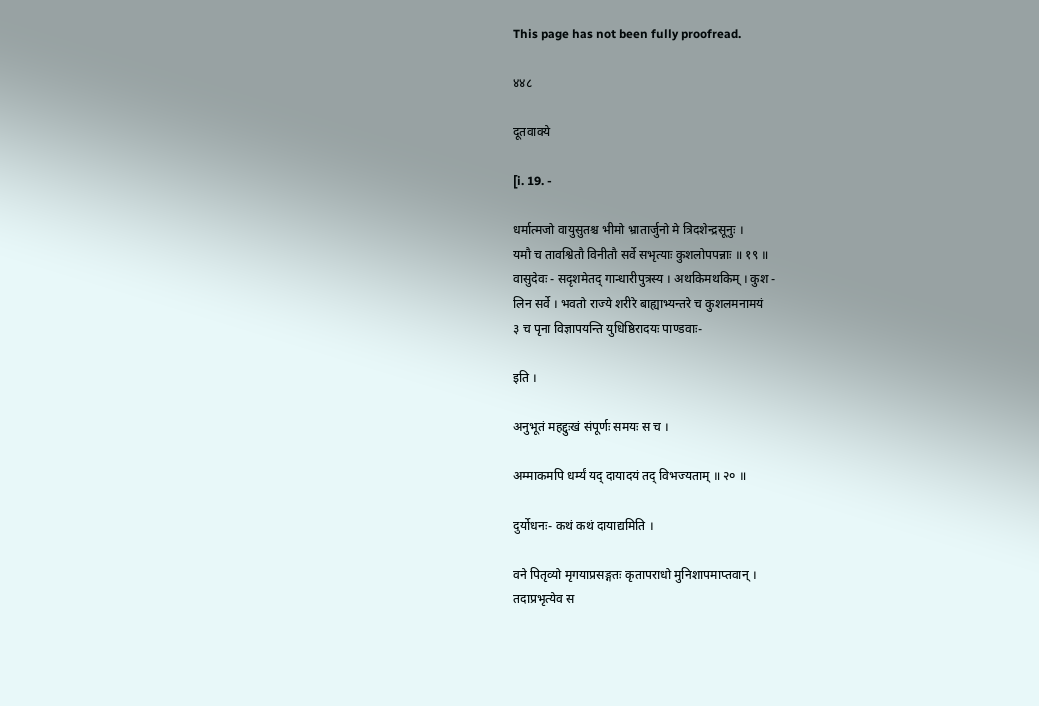This page has not been fully proofread.

४४८

दूतवाक्ये

[i. 19. -

धर्मात्मजो वायुसुतश्च भीमो भ्रातार्जुनो मे त्रिदशेन्द्रसूनुः ।
यमौ च तावश्वितौ विनीतौ सर्वे सभृत्याः कुशलोपपन्नाः ॥ १९ ॥
वासुदेवः - सदृशमेतद् गान्धारीपुत्रस्य । अथकिमथकिम् । कुश -
लिन सर्वे । भवतो राज्ये शरीरे बाह्याभ्यन्तरे च कुशलमनामयं
३ च पृना विज्ञापयन्ति युधिष्ठिरादयः पाण्डवाः-

इति ।

अनुभूतं महद्दुःखं संपूर्णः समयः स च ।

अम्माकमपि धर्म्यं यद् दायादयं तद् विभज्यताम् ॥ २० ॥

दुर्योधनः- कथं कथं दायाद्यमिति ।

वने पितृव्यो मृगयाप्रसङ्गतः कृतापराधो मुनिशापमाप्तवान् ।
तदाप्रभृत्येव स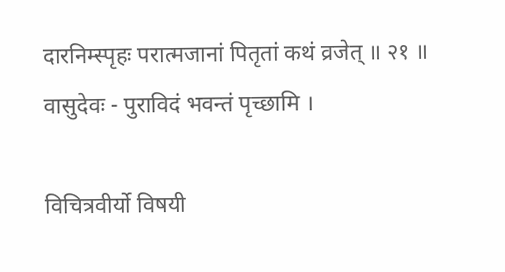दारनिम्स्पृहः परात्मजानां पितृतां कथं व्रजेत् ॥ २१ ॥
वासुदेवः - पुराविदं भवन्तं पृच्छामि ।

विचित्रवीर्यो विषयी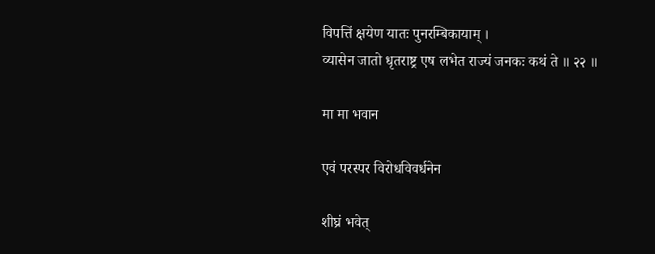विपत्तिं क्षयेण यातः पुनरम्बिकायाम् ।
व्यासेन जातो धृतराष्ट्र एष लभेत राज्यं जनकः कथं ते ॥ २२ ॥

मा मा भवान

एवं परस्पर विरोधविवर्धनेन

शीघ्रं भवेत्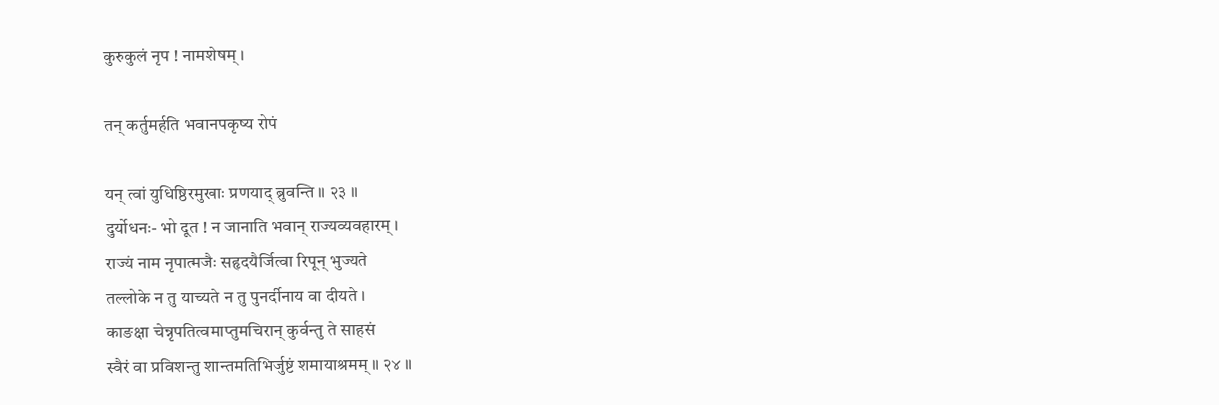कुरुकुलं नृप ! नामशेषम् ।

तन् कर्तुमर्हति भवानपकृष्य रोपं

यन् त्वां युधिष्ठिरमुखाः प्रणयाद् ब्रुवन्ति ॥ २३ ॥
दुर्योधनः- भो दूत ! न जानाति भवान् राज्यव्यवहारम् ।
राज्यं नाम नृपात्मजैः सहृदयैर्जित्वा रिपून् भुज्यते
तल्लोके न तु याच्यते न तु पुनर्दीनाय वा दीयते ।
काङक्षा चेन्नृपतित्वमाप्तुमचिरान् कुर्वन्तु ते साहसं
स्वैरं वा प्रविशन्तु शान्तमतिभिर्जुष्टं शमायाश्रमम् ॥ २४ ॥